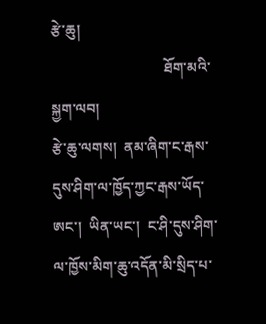རྩེ་ཆུ།
                               ཐོག་མའི་སྐྱག་ལབ།
རྩེ་ཆུ་ལགས།  ནམ་ཞིག་ང་རྒས་དུས་ཤིག་ལ་ཁྱོད་ཀྱང་རྒས་ཡོད་ཨང་།  ཡིན་ཡང་།  ང་ཤི་དུས་ཤིག་ལ་ཁྱོས་མིག་ཆུ་འདོན་མི་སྲིད་པ་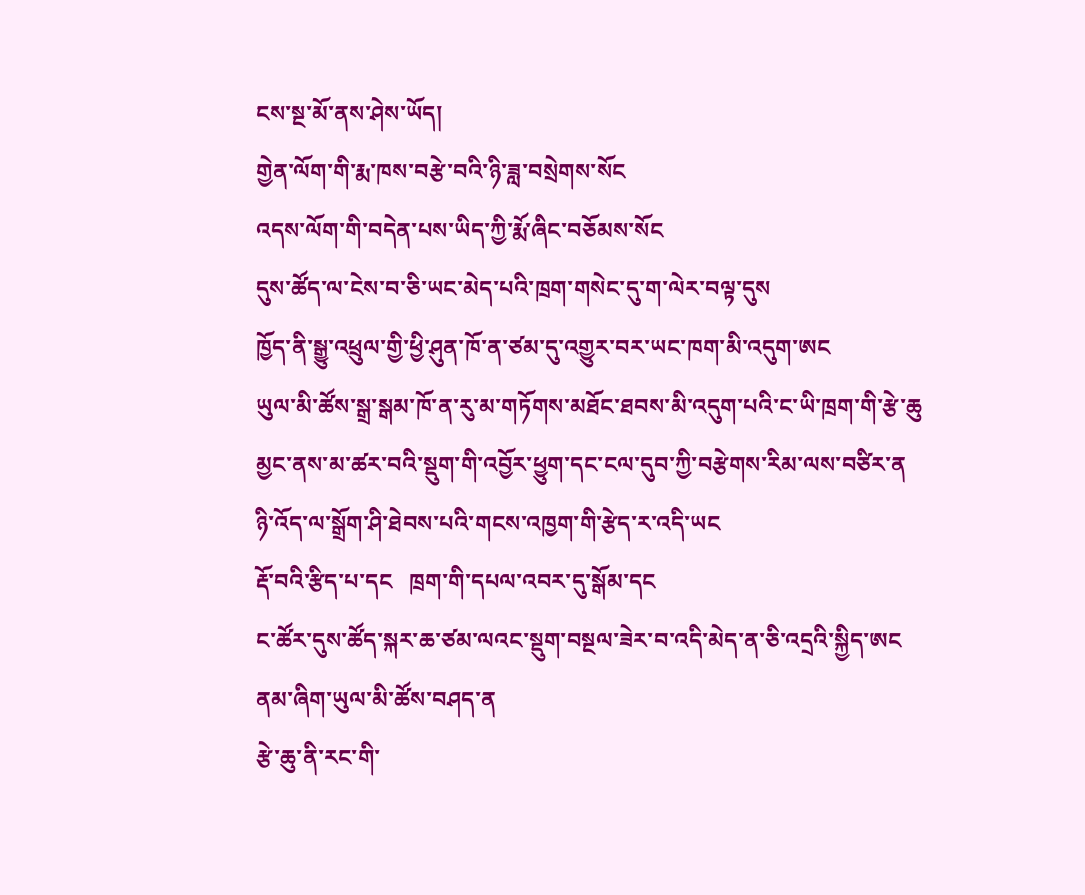ངས་སྔ་མོ་ནས་ཤེས་ཡོད།
གྱེན་ལོག་གི་རྨ་ཁས་བརྩེ་བའི་ཉི་ཟླ་བསྲེགས་སོང
འདས་ལོག་གི་བདེན་པས་ཡིད་ཀྱི་རྨོ་ཞིང་བཅོམས་སོང
དུས་ཚོད་ལ་ངེས་བ་ཅི་ཡང་མེད་པའི་ཁྲག་གསེང་དུ་ག་ལེར་བལྟ་དུས
ཁྱོད་ནི་སྒྱུ་འཕྲུལ་གྱི་ཕྱི་ཤུན་ཁོ་ན་ཙམ་དུ་འགྱུར་བར་ཡང་ཁག་མི་འདུག་ཨང
ཡུལ་མི་ཚོས་སྒྲ་སྒམ་ཁོ་ན་རུ་མ་གཏོགས་མཐོང་ཐབས་མི་འདུག་པའི་ང་ཡི་ཁྲག་གི་རྩེ་ཆུ
མྱང་ནས་མ་ཚར་བའི་སྡུག་གི་འབྱོར་ཕྱུག་དང་ངལ་དུབ་ཀྱི་བརྩེགས་རིམ་ལས་བཙིར་ན
ཉི་འོད་ལ་སྒྲོག་ཤི་ཐེབས་པའི་གངས་འཁྱག་གི་རྩེད་ར་འདི་ཡང
རྡོ་བའི་རྩིད་པ་དང   ཁྲག་གི་དཔལ་འབར་དུ་སྒོམ་དང
ང་ཚོར་དུས་ཚོད་སྐར་ཆ་ཙམ་ལའང་སྡུག་བསྔལ་ཟེར་བ་འདི་མེད་ན་ཅི་འདྲའི་སྐྱིད་ཨང
ནམ་ཞིག་ཡུལ་མི་ཚོས་བཤད་ན
རྩེ་ཆུ་ནི་རང་གི་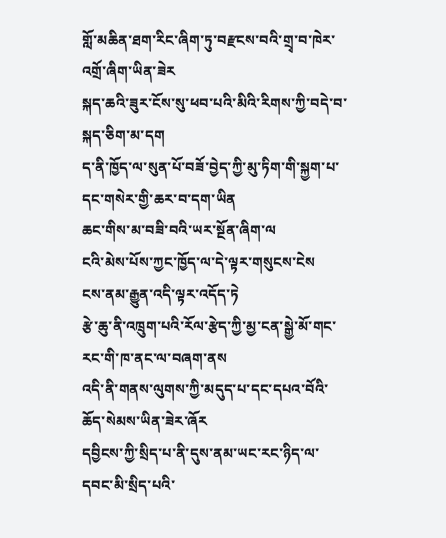གློ་མཆིན་ཐག་རིང་ཞིག་ཏུ་བརྫངས་བའི་གྲྭ་བ་ཁེར་འགྲོ་ཞིག་ཡིན་ཟེར
སྐད་ཆའི་ཟུར་ངོས་སུ་ཕབ་པའི་མིའི་རིགས་ཀྱི་བདེ་བ་སྐད་ཅིག་མ་དག
ད་ནི་ཁྱོད་ལ་སུན་པོ་བཟོ་བྱེད་ཀྱི་མུ་ཏིག་གི་སྐྱག་པ་དང་གསེར་གྱི་ཆར་བ་དག་ཡིན
ཆང་གིས་མ་བཟི་བའི་ཡར་སྔོན་ཞིག་ལ
ངའི་མེས་པོས་ཀྱང་ཁྱོད་ལ་དེ་ལྟར་གསུངས་ངེས
ངས་ནམ་རྒྱུན་འདི་ལྟར་འདོད་ཏེ
རྩེ་ཆུ་ནི་འཁྲུག་པའི་རོལ་རྩེད་ཀྱི་མྱ་ངན་སྒྱེ་མོ་གང་རང་གི་ཁ་ནང་ལ་བཞག་ནས
འདི་ནི་གནས་ལུགས་ཀྱི་མདུད་པ་དང་དཔའ་བོའི་ཆོད་སེམས་ཡིན་ཟེར་ཞོར
དབྱིངས་ཀྱི་སྲིད་པ་ནི་དུས་ནམ་ཡང་རང་ཉིད་ལ་དབང་མི་སྲིད་པའི་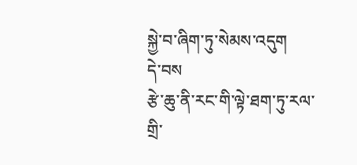སྐྱེ་བ་ཞིག་ཏུ་སེམས་འདུག
དེ་བས
རྩེ་ཆུ་ནི་རང་གི་ལྟེ་ཐག་ཏུ་རལ་གྲི་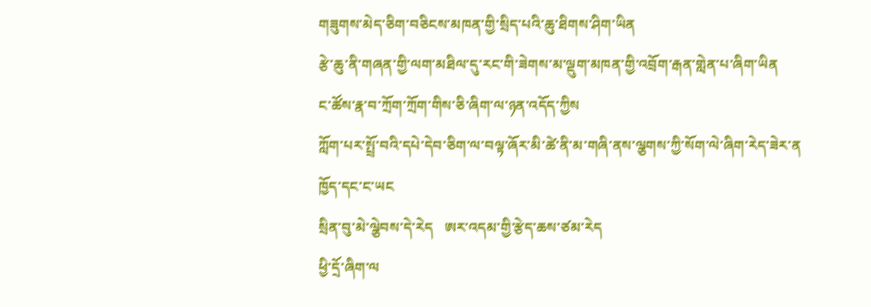གཟུགས་མེད་ཅིག་བཅིངས་མཁན་གྱི་སྲིད་པའི་ཆུ་ཐིགས་ཤིག་ཡིན
རྩེ་ཆུ་ནི་གཞན་གྱི་ལག་མཐིལ་དུ་རང་གི་ཟེགས་མ་ལྡུག་མཁན་གྱི་འབྲོག་རྒན་གླེན་པ་ཞིག་ཡིན
ང་ཚོས་རྣ་བ་ཀྲོག་ཀྲོག་གིས་ཅི་ཞིག་ལ་ཉན་འདོད་ཀྱིས
ཀློག་པར་སྤྲོ་བའི་དཔེ་དེབ་ཅིག་ལ་བལྟ་ཞོར་མི་ཚེ་ནི་མ་གཞི་ནས་ལྕགས་ཀྱི་སོག་ལེ་ཞིག་རེད་ཟེར་ན
ཁྱོད་དང་ང་ཡང
སྲིན་བུ་མེ་ལྕེབས་དེ་རེད   ཨར་འདམ་གྱི་རྩེད་ཆས་ཙམ་རེད
ཕྱི་དྲོ་ཞིག་ལ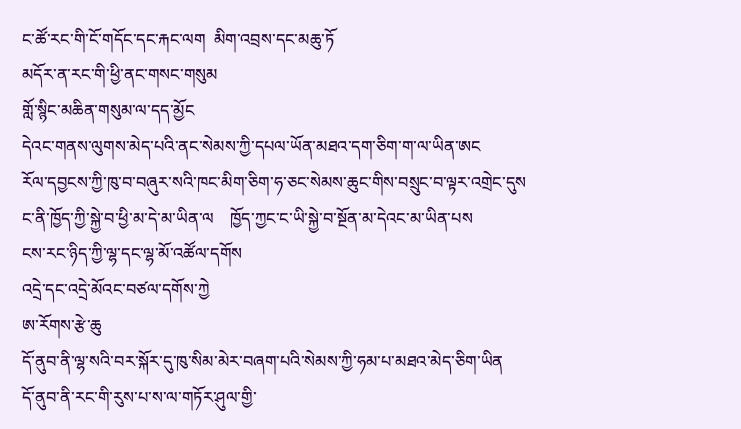ང་ཚོ་རང་གི་ངོ་གདོང་དང་རྐང་ལག  མིག་འབྲས་དང་མཆུ་ཏོ
མདོར་ན་རང་གི་ཕྱི་ནང་གསང་གསུམ
གློ་སྙིང་མཆིན་གསུམ་ལ་དད་མྱོང
དེའང་གནས་ལུགས་མེད་པའི་ནང་སེམས་ཀྱི་དཔལ་ཡོན་མཐའ་དག་ཅིག་ག་ལ་ཡིན་ཨང
རོལ་དབྱངས་ཀྱི་ཁུ་བ་བཞུར་སའི་ཁང་མིག་ཅིག་ཧ་ཅང་སེམས་ཆུང་གིས་བསྲུང་བ་ལྟར་འགྲེང་དུས
ང་ནི་ཁྱོད་ཀྱི་སྐྱེ་བ་ཕྱི་མ་དེ་མ་ཡིན་ལ    ཁྱོད་ཀྱང་ང་ཡི་སྐྱེ་བ་སྔོན་མ་དེའང་མ་ཡིན་པས
ངས་རང་ཉིད་ཀྱི་ལྷ་དང་ལྷ་མོ་འཚོལ་དགོས
འདྲེ་དང་འདྲེ་མོའང་བཙལ་དགོས་ཀྱེ
ཨ་རོགས་རྩེ་ཆུ
དོ་ནུབ་ནི་ལྷ་སའི་བར་སྐོར་དུ་ཁུ་སིམ་མེར་བཞག་པའི་སེམས་ཀྱི་ཧམ་པ་མཐའ་མེད་ཅིག་ཡིན
དོ་ནུབ་ནི་རང་གི་རུས་པ་ས་ལ་གཏོར་ཤུལ་གྱི་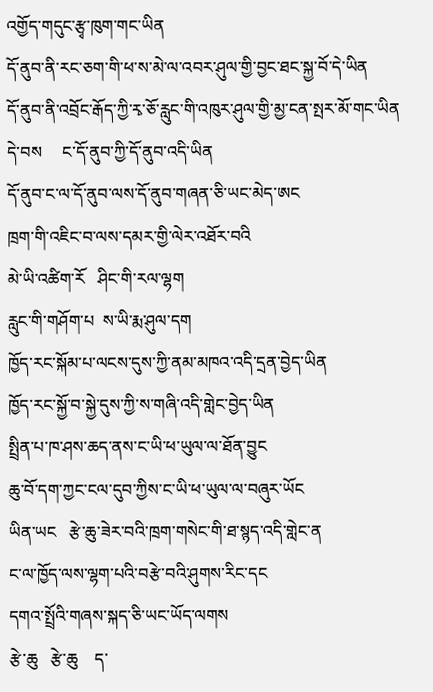འགྱོད་གདུང་རྩྭ་ཁུག་གང་ཡིན
དོ་ནུབ་ནི་རང་ཅག་གི་ཕ་ས་མེ་ལ་འབར་ཤུལ་གྱི་བྱང་ཐང་སྐྱ་བོ་དེ་ཡིན
དོ་ནུབ་ནི་འབྲོང་རྒོད་ཀྱི་རྭ་ཅོ་རླུང་གི་འཁུར་ཤུལ་གྱི་མྱ་ངན་སྤར་མོ་གང་ཡིན
དེ་བས     ང་དོ་ནུབ་ཀྱི་དོ་ནུབ་འདི་ཡིན
དོ་ནུབ་ང་ལ་དོ་ནུབ་ལས་དོ་ནུབ་གཞན་ཅི་ཡང་མེད་ཨང
ཁྲག་གི་འཇིང་བ་ལས་དམར་གྱི་ལེར་འཐོར་བའི
མེ་ཡི་འཚིག་རོ   ཤིང་གི་རལ་ལྷག
རླུང་གི་གཤོག་པ  ས་ཡི་རྨ་ཤུལ་དག
ཁྱོད་རང་སྐོམ་པ་ལངས་དུས་ཀྱི་ནམ་མཁའ་འདི་དྲན་བྱེད་ཡིན
ཁྱོད་རང་སྐྱོ་བ་སྐྱེ་དུས་ཀྱི་ས་གཞི་འདི་གླེང་བྱེད་ཡིན
སྤྲིན་པ་ཁ་ཤས་ཆད་ནས་ང་ཡི་ཕ་ཡུལ་ལ་ཐོན་བྱུང
ཆུ་བོ་དག་ཀྱང་ངལ་དུབ་ཀྱིས་ང་ཡི་ཕ་ཡུལ་ལ་བཞུར་ཡོང
ཡིན་ཡང   རྩེ་ཆུ་ཟེར་བའི་ཁྲག་གསེང་གི་ཐ་སྙད་འདི་གླེང་ན
ང་ལ་ཁྱོད་ལས་ལྷག་པའི་བརྩེ་བའི་ཤུགས་རིང་དང
དགའ་སྤྲོའི་གཞས་སྐད་ཅི་ཡང་ཡོད་ལགས
རྩེ་ཆུ   རྩེ་ཆུ    ད་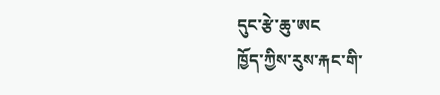དུང་རྩེ་ཆུ་ཨང
ཁྱོད་ཀྱིས་རུས་རྐང་གི་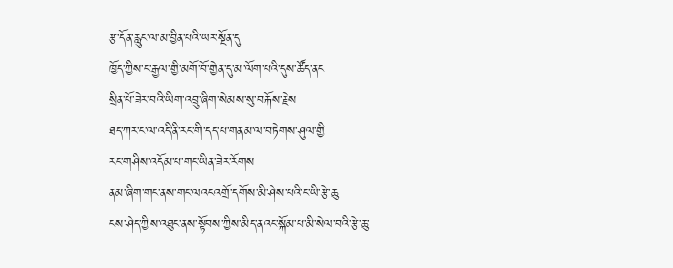རྩ་དོན་རླུང་ལ་མ་བྱིན་པའི་ཡར་སྔོན་དུ
ཁྱོད་ཀྱིས་ང་རྒྱལ་གྱི་མགོ་བོ་གྱེན་དུ་མ་ལོག་པའི་དུས་ཚོད་ནང
སྲིན་པོ་ཟེར་བའི་ཡིག་འབྲུ་ཞིག་སེམས་སུ་བརྐོས་རྗེས
ཐད་ཀར་ང་ལ་འདི་ནི་རང་གི་དད་པ་གནམ་ལ་བཏེགས་ཤུལ་གྱི
རང་གཤིས་འདོམ་པ་གང་ཡིན་ཟེར་རོགས
ནམ་ཞིག་གང་ནས་གང་ལའངའགྲོ་དགོས་མི་ཤེས་པའི་ང་ཡི་རྩེ་ཆུ
ངས་ཤེད་ཀྱིས་འཐུང་ནས་སྟོབས་ཀྱིས་མིད་ནའང་སྐོམ་པ་མི་སེལ་བའི་རྩེ་ཆུ་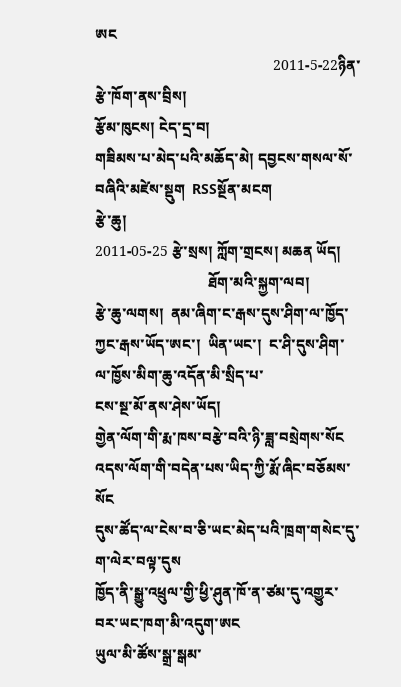ཨང
                                                 2011-5-22ཉིན་རྩེ་ཁོག་ནས་བྲིས།
རྩོམ་ཁུངས། ངེད་དྲ་བ།
གཟིམས་པ་མེད་པའི་མཆོད་མེ། དབྱངས་གསལ་སོ་བཞིའི་མཛེས་སྡུག  RSSསྔོན་མངག
རྩེ་ཆུ།
2011-05-25 རྩེ་སྲས། ཀློག་གྲངས། མཆན ཡོད།
                               ཐོག་མའི་སྐྱག་ལབ།
རྩེ་ཆུ་ལགས།  ནམ་ཞིག་ང་རྒས་དུས་ཤིག་ལ་ཁྱོད་ཀྱང་རྒས་ཡོད་ཨང་།  ཡིན་ཡང་།  ང་ཤི་དུས་ཤིག་ལ་ཁྱོས་མིག་ཆུ་འདོན་མི་སྲིད་པ་
ངས་སྔ་མོ་ནས་ཤེས་ཡོད།
གྱེན་ལོག་གི་རྨ་ཁས་བརྩེ་བའི་ཉི་ཟླ་བསྲེགས་སོང
འདས་ལོག་གི་བདེན་པས་ཡིད་ཀྱི་རྨོ་ཞིང་བཅོམས་སོང
དུས་ཚོད་ལ་ངེས་བ་ཅི་ཡང་མེད་པའི་ཁྲག་གསེང་དུ་ག་ལེར་བལྟ་དུས
ཁྱོད་ནི་སྒྱུ་འཕྲུལ་གྱི་ཕྱི་ཤུན་ཁོ་ན་ཙམ་དུ་འགྱུར་བར་ཡང་ཁག་མི་འདུག་ཨང
ཡུལ་མི་ཚོས་སྒྲ་སྒམ་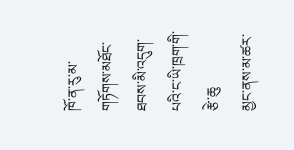ཁོ་ན་རུ་མ་གཏོགས་མཐོང་ཐབས་མི་འདུག་པའི་ང་ཡི་ཁྲག་གི་རྩེ་ཆུ
མྱང་ནས་མ་ཚར་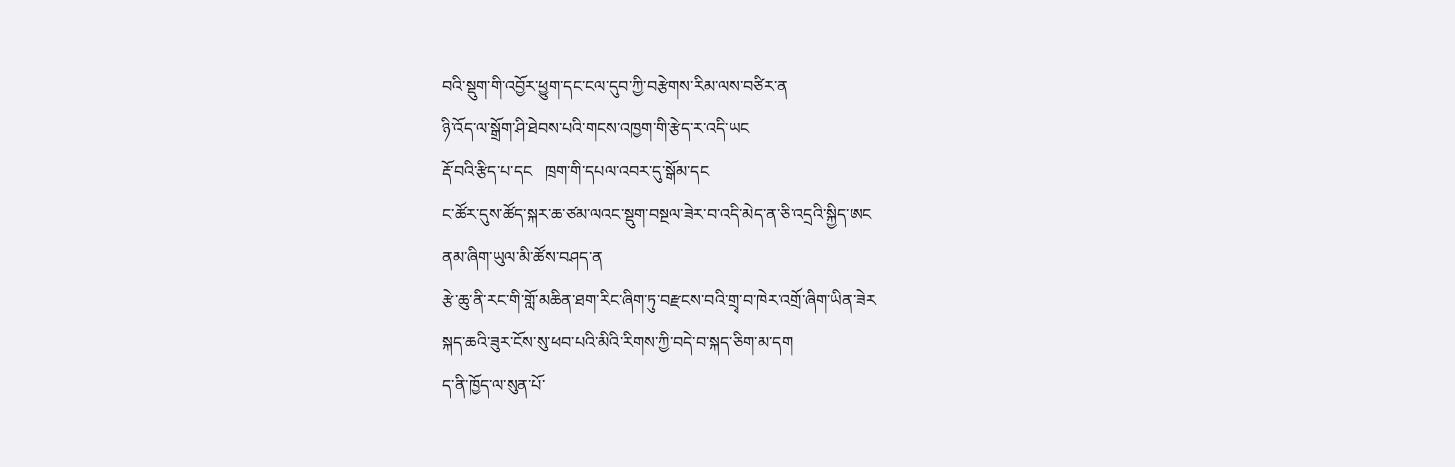བའི་སྡུག་གི་འབྱོར་ཕྱུག་དང་ངལ་དུབ་ཀྱི་བརྩེགས་རིམ་ལས་བཙིར་ན
ཉི་འོད་ལ་སྒྲོག་ཤི་ཐེབས་པའི་གངས་འཁྱག་གི་རྩེད་ར་འདི་ཡང
རྡོ་བའི་རྩིད་པ་དང   ཁྲག་གི་དཔལ་འབར་དུ་སྒོམ་དང
ང་ཚོར་དུས་ཚོད་སྐར་ཆ་ཙམ་ལའང་སྡུག་བསྔལ་ཟེར་བ་འདི་མེད་ན་ཅི་འདྲའི་སྐྱིད་ཨང
ནམ་ཞིག་ཡུལ་མི་ཚོས་བཤད་ན
རྩེ་ཆུ་ནི་རང་གི་གློ་མཆིན་ཐག་རིང་ཞིག་ཏུ་བརྫངས་བའི་གྲྭ་བ་ཁེར་འགྲོ་ཞིག་ཡིན་ཟེར
སྐད་ཆའི་ཟུར་ངོས་སུ་ཕབ་པའི་མིའི་རིགས་ཀྱི་བདེ་བ་སྐད་ཅིག་མ་དག
ད་ནི་ཁྱོད་ལ་སུན་པོ་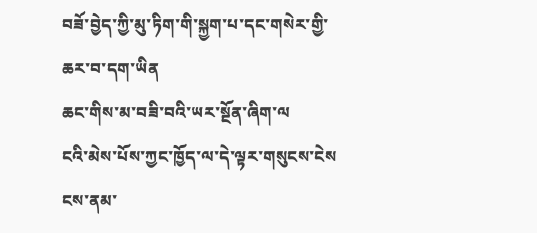བཟོ་བྱེད་ཀྱི་མུ་ཏིག་གི་སྐྱག་པ་དང་གསེར་གྱི་ཆར་བ་དག་ཡིན
ཆང་གིས་མ་བཟི་བའི་ཡར་སྔོན་ཞིག་ལ
ངའི་མེས་པོས་ཀྱང་ཁྱོད་ལ་དེ་ལྟར་གསུངས་ངེས
ངས་ནམ་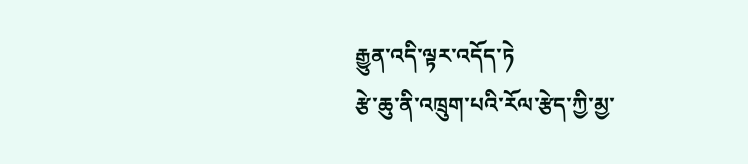རྒྱུན་འདི་ལྟར་འདོད་ཏེ
རྩེ་ཆུ་ནི་འཁྲུག་པའི་རོལ་རྩེད་ཀྱི་མྱ་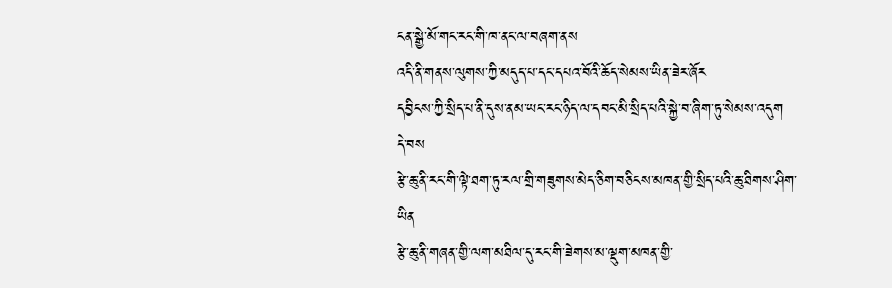ངན་སྒྱེ་མོ་གང་རང་གི་ཁ་ནང་ལ་བཞག་ནས
འདི་ནི་གནས་ལུགས་ཀྱི་མདུད་པ་དང་དཔའ་བོའི་ཆོད་སེམས་ཡིན་ཟེར་ཞོར
དབྱིངས་ཀྱི་སྲིད་པ་ནི་དུས་ནམ་ཡང་རང་ཉིད་ལ་དབང་མི་སྲིད་པའི་སྐྱེ་བ་ཞིག་ཏུ་སེམས་འདུག
དེ་བས
རྩེ་ཆུ་ནི་རང་གི་ལྟེ་ཐག་ཏུ་རལ་གྲི་གཟུགས་མེད་ཅིག་བཅིངས་མཁན་གྱི་སྲིད་པའི་ཆུ་ཐིགས་ཤིག་ཡིན
རྩེ་ཆུ་ནི་གཞན་གྱི་ལག་མཐིལ་དུ་རང་གི་ཟེགས་མ་ལྡུག་མཁན་གྱི་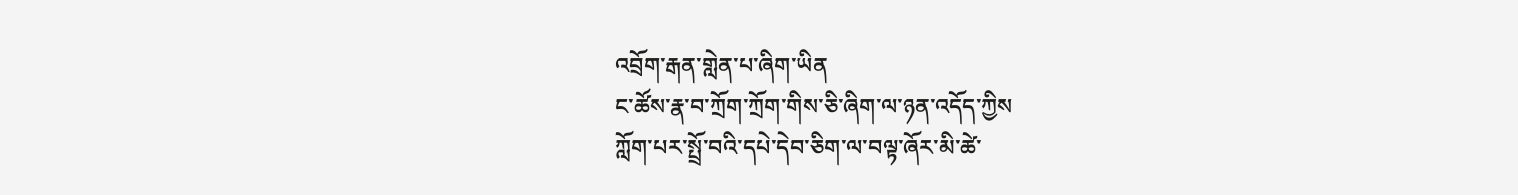འབྲོག་རྒན་གླེན་པ་ཞིག་ཡིན
ང་ཚོས་རྣ་བ་ཀྲོག་ཀྲོག་གིས་ཅི་ཞིག་ལ་ཉན་འདོད་ཀྱིས
ཀློག་པར་སྤྲོ་བའི་དཔེ་དེབ་ཅིག་ལ་བལྟ་ཞོར་མི་ཚེ་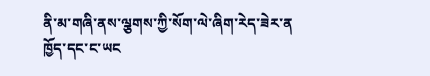ནི་མ་གཞི་ནས་ལྕགས་ཀྱི་སོག་ལེ་ཞིག་རེད་ཟེར་ན
ཁྱོད་དང་ང་ཡང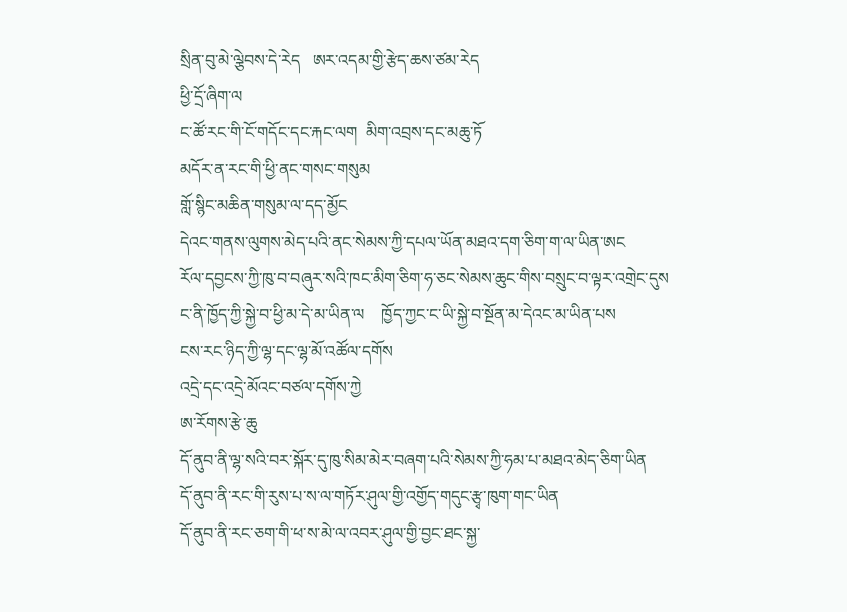སྲིན་བུ་མེ་ལྕེབས་དེ་རེད   ཨར་འདམ་གྱི་རྩེད་ཆས་ཙམ་རེད
ཕྱི་དྲོ་ཞིག་ལ
ང་ཚོ་རང་གི་ངོ་གདོང་དང་རྐང་ལག  མིག་འབྲས་དང་མཆུ་ཏོ
མདོར་ན་རང་གི་ཕྱི་ནང་གསང་གསུམ
གློ་སྙིང་མཆིན་གསུམ་ལ་དད་མྱོང
དེའང་གནས་ལུགས་མེད་པའི་ནང་སེམས་ཀྱི་དཔལ་ཡོན་མཐའ་དག་ཅིག་ག་ལ་ཡིན་ཨང
རོལ་དབྱངས་ཀྱི་ཁུ་བ་བཞུར་སའི་ཁང་མིག་ཅིག་ཧ་ཅང་སེམས་ཆུང་གིས་བསྲུང་བ་ལྟར་འགྲེང་དུས
ང་ནི་ཁྱོད་ཀྱི་སྐྱེ་བ་ཕྱི་མ་དེ་མ་ཡིན་ལ    ཁྱོད་ཀྱང་ང་ཡི་སྐྱེ་བ་སྔོན་མ་དེའང་མ་ཡིན་པས
ངས་རང་ཉིད་ཀྱི་ལྷ་དང་ལྷ་མོ་འཚོལ་དགོས
འདྲེ་དང་འདྲེ་མོའང་བཙལ་དགོས་ཀྱེ
ཨ་རོགས་རྩེ་ཆུ
དོ་ནུབ་ནི་ལྷ་སའི་བར་སྐོར་དུ་ཁུ་སིམ་མེར་བཞག་པའི་སེམས་ཀྱི་ཧམ་པ་མཐའ་མེད་ཅིག་ཡིན
དོ་ནུབ་ནི་རང་གི་རུས་པ་ས་ལ་གཏོར་ཤུལ་གྱི་འགྱོད་གདུང་རྩྭ་ཁུག་གང་ཡིན
དོ་ནུབ་ནི་རང་ཅག་གི་ཕ་ས་མེ་ལ་འབར་ཤུལ་གྱི་བྱང་ཐང་སྐྱ་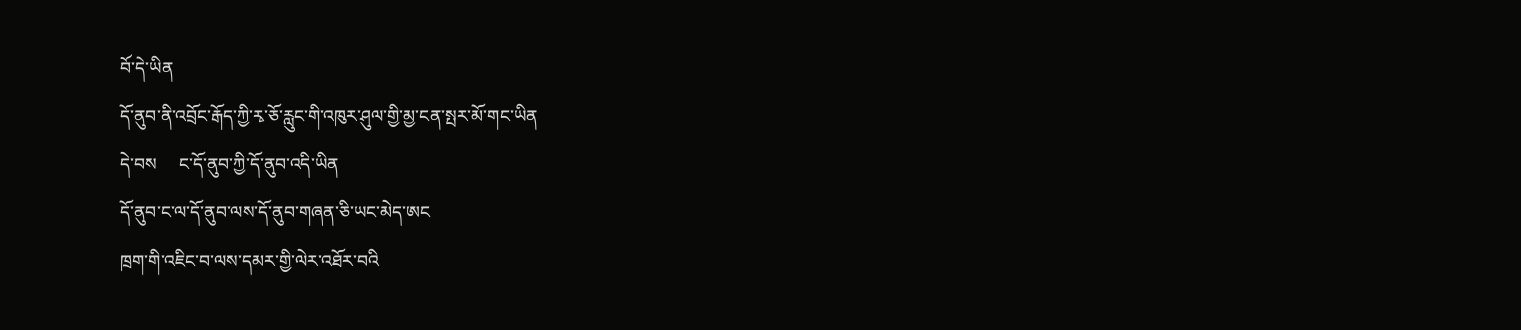བོ་དེ་ཡིན
དོ་ནུབ་ནི་འབྲོང་རྒོད་ཀྱི་རྭ་ཅོ་རླུང་གི་འཁུར་ཤུལ་གྱི་མྱ་ངན་སྤར་མོ་གང་ཡིན
དེ་བས     ང་དོ་ནུབ་ཀྱི་དོ་ནུབ་འདི་ཡིན
དོ་ནུབ་ང་ལ་དོ་ནུབ་ལས་དོ་ནུབ་གཞན་ཅི་ཡང་མེད་ཨང
ཁྲག་གི་འཇིང་བ་ལས་དམར་གྱི་ལེར་འཐོར་བའི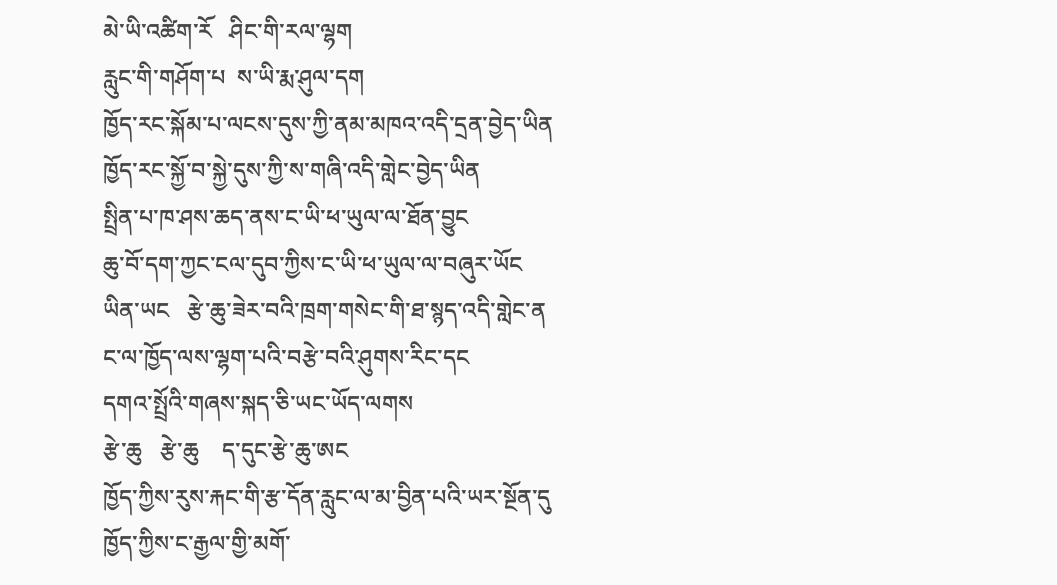མེ་ཡི་འཚིག་རོ   ཤིང་གི་རལ་ལྷག
རླུང་གི་གཤོག་པ  ས་ཡི་རྨ་ཤུལ་དག
ཁྱོད་རང་སྐོམ་པ་ལངས་དུས་ཀྱི་ནམ་མཁའ་འདི་དྲན་བྱེད་ཡིན
ཁྱོད་རང་སྐྱོ་བ་སྐྱེ་དུས་ཀྱི་ས་གཞི་འདི་གླེང་བྱེད་ཡིན
སྤྲིན་པ་ཁ་ཤས་ཆད་ནས་ང་ཡི་ཕ་ཡུལ་ལ་ཐོན་བྱུང
ཆུ་བོ་དག་ཀྱང་ངལ་དུབ་ཀྱིས་ང་ཡི་ཕ་ཡུལ་ལ་བཞུར་ཡོང
ཡིན་ཡང   རྩེ་ཆུ་ཟེར་བའི་ཁྲག་གསེང་གི་ཐ་སྙད་འདི་གླེང་ན
ང་ལ་ཁྱོད་ལས་ལྷག་པའི་བརྩེ་བའི་ཤུགས་རིང་དང
དགའ་སྤྲོའི་གཞས་སྐད་ཅི་ཡང་ཡོད་ལགས
རྩེ་ཆུ   རྩེ་ཆུ    ད་དུང་རྩེ་ཆུ་ཨང
ཁྱོད་ཀྱིས་རུས་རྐང་གི་རྩ་དོན་རླུང་ལ་མ་བྱིན་པའི་ཡར་སྔོན་དུ
ཁྱོད་ཀྱིས་ང་རྒྱལ་གྱི་མགོ་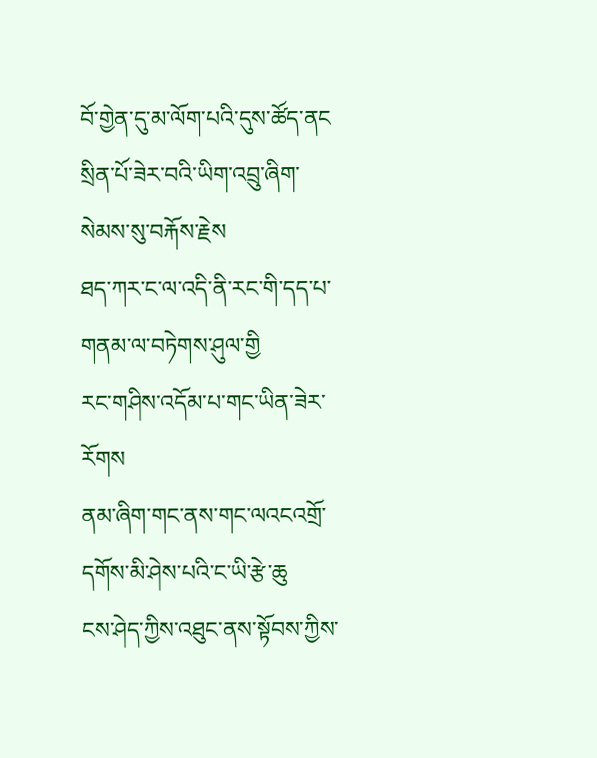བོ་གྱེན་དུ་མ་ལོག་པའི་དུས་ཚོད་ནང
སྲིན་པོ་ཟེར་བའི་ཡིག་འབྲུ་ཞིག་སེམས་སུ་བརྐོས་རྗེས
ཐད་ཀར་ང་ལ་འདི་ནི་རང་གི་དད་པ་གནམ་ལ་བཏེགས་ཤུལ་གྱི
རང་གཤིས་འདོམ་པ་གང་ཡིན་ཟེར་རོགས
ནམ་ཞིག་གང་ནས་གང་ལའངའགྲོ་དགོས་མི་ཤེས་པའི་ང་ཡི་རྩེ་ཆུ
ངས་ཤེད་ཀྱིས་འཐུང་ནས་སྟོབས་ཀྱིས་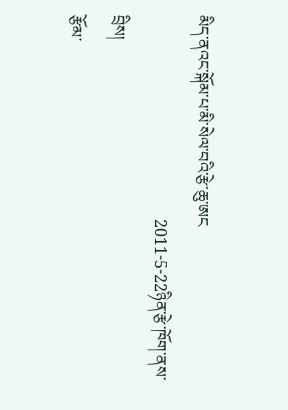མིད་ནའང་སྐོམ་པ་མི་སེལ་བའི་རྩེ་ཆུ་ཨང
                                                 2011-5-22ཉིན་རྩེ་ཁོག་ནས་བྲིས།
རྩོམ་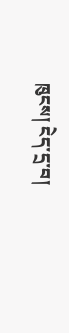ཁུངས། ངེད་དྲ་བ།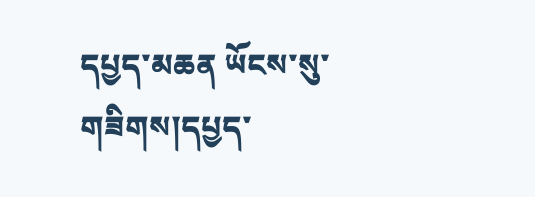དཔྱད་མཆན ཡོངས་སུ་གཟིགས།དཔྱད་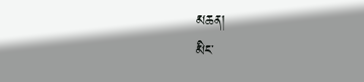མཆན།
མིང་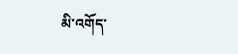མི་འགོད་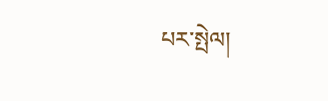པར་སྤེལ།